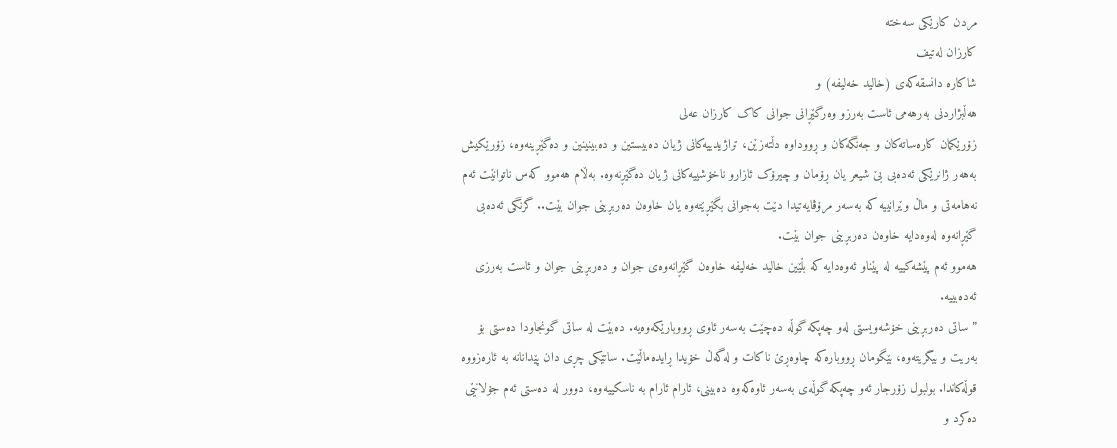مردن کارێکی سەختە
کارزان لەتیف
شاکارە دانسقەکەی (خالید خەلیفە) و
هەڵبژاردنی بەرهەمی ئاست بەرزو وەرگێڕانی جوانی کاک کارزان عەلی
زۆرێکمان کارەساتەکان و جەنگەکان و ڕووداوە دڵتەزێن، تراژیدییەکانی ژیان دەبیستین و دەبینینین و دەگێڕینەوە، زۆرێکیش بەهەر ژانرێکی ئەدەبی بێ شیعر یان ڕۆمان و چیرۆک ئازارو ناخۆشییەکانی ژیان دەگێڕنەوە. بەڵام هەموو کەس ناتوانێت ئەم نەهامەتی و ماڵ وێرانییە کە بەسەر مرۆڤایەتیدا دێت بەجوانی بگێڕێتەوە یان خاوەن دەربڕینی جوان بێت.. گرنگی ئەدەبی گێڕانەوە لەوەدایە خاوەن دەربڕینی جوان بێت.
هەموو ئەم پێشەکییە لە پێناو ئەوەدایە کە بڵێین خالید خەلیفە خاوەن گێڕانەوەی جوان و دەربڕینی جوان و ئاست بەرزی ئەدەبییە.
” ساتی دەربڕینی خۆشەویستی لەو چەپکە گوڵە دەچێت بەسەر ئاوی ڕووبارێکەوەیە. دەبێت لە ساتی گونجاودا دەستی بۆ بەریت و بیگریتەوە، بێگومان ڕووبارەکە چاوەڕێ ناکات و لەگەڵ خۆیدا ڕایدەماڵێت. ساتێکی چڕی دان پێدانانە بە ئارەزووە قوڵەکاندا. بولبول زۆرجار ئەو چەپکە گوڵەی بەسەر ئاوەکەوە دەبینی، ئارام ئارام بە ناسکییەوە، دوور لە دەستی ئەم جۆلانێی دەکرد و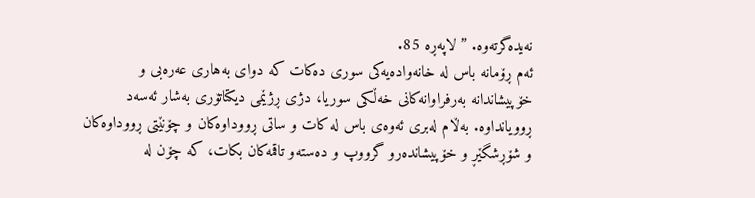نەیدەگرتەوە. ” لاپەڕە 85.
ئەم ڕۆمانە باس لە خانەوادەیەکی سوری دەکات کە دوای بەهاری عەرەبی و خۆپیشاندانە بەرفراوانەکانی خەڵکی سوریا، دژی ڕژێمی دیکتاتۆری بەشار ئەسەد ڕوویانداوە. بەڵام لەبری ئەوەی باس لە کات و ساتی ڕووداوەکان و چۆنێتی ڕووداوەکان و شۆڕشگێڕ و خۆپیشاندەرو گرووپ و دەستەو تاقمەکان بکات، کە چۆن لە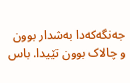جەنگەکەدا بەشدار بوون و چالاک بوون تێیدا. باس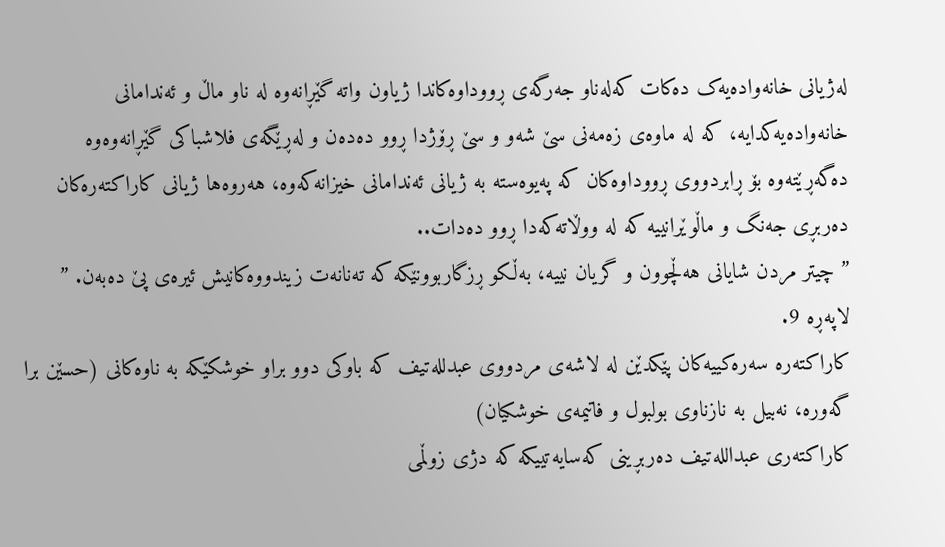لەژیانی خانەوادەیەک دەکات کەلەناو جەرگەی ڕووداوەکاندا ژیاون واتە گێڕانەوە لە ناو ماڵ و ئەندامانی خانەوادەیەکدایە، کە لە ماوەی زەمەنی سێ شەو و سێ ڕۆژدا ڕوو دەدەن و لەڕێگەی فلاشباکی گێڕانەوەوە دەگەڕێتەوە بۆ ڕابردووی ڕووداوەکان کە پەیوەستە بە ژیانی ئەندامانی خیزانەکەوە، هەروەها ژیانی کاراکتەرەکان دەربڕی جەنگ و ماڵوێرانییە کە لە ووڵاتەکەدا ڕوو دەدات..
” چیتر مردن شایانی هەڵچوون و گریان نییە، بەڵکو ڕزگاربوونێکە کە تەنانەت زیندووەکانیش ئیرەی پێ دەبەن. ” لاپەڕە 9.
کاراکتەرە سەرەکییەکان پێکدێن لە لاشەی مردووی عبدللەتیف کە باوکی دوو براو خوشکێکە بە ناوەکانی (حسێن برا گەورە، نەبیل بە نازناوی بولبول و فاتیمەی خوشکیان)
کاراکتەری عبداللەتیف دەربڕینی کەسایەتییکە کە دژی زوڵمی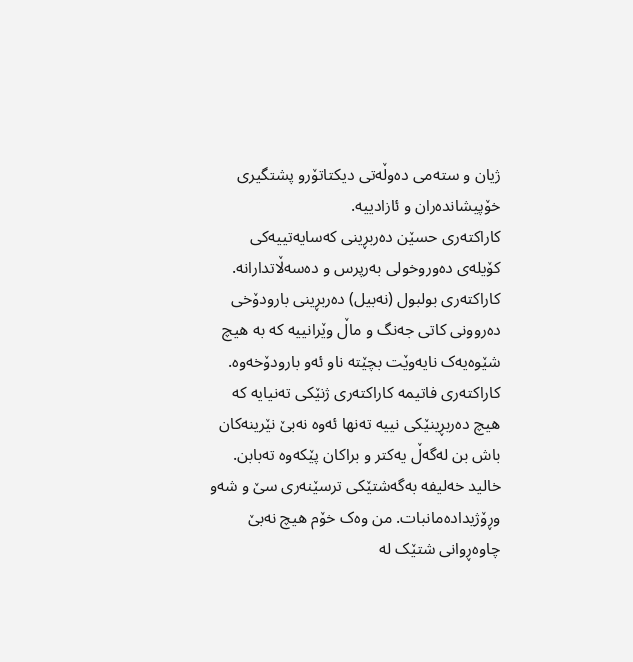ژیان و ستەمی دەوڵەتی دیکتاتۆرو پشتگیری خۆپیشاندەران و ئازادییە.
کاراکتەری حسێن دەربڕینی کەسایەتییەکی کۆیلەی دەوروخولی بەرپرس و دەسەڵاتدارانە.
کاراکتەری بولبول (نەبیل) دەربڕینی بارودۆخی دەروونی کاتی جەنگ و ماڵ وێرانییە کە بە هیچ شێوەیەک نایەوێت بچێتە ناو ئەو بارودۆخەوە.
کاراکتەری فاتیمە کاراکتەری ژنێکی تەنیایە کە هیچ دەربڕینێکی نییە تەنها ئەوە نەبێ نێرینەکان باش بن لەگەڵ یەکتر و براکان پێکەوە تەبابن.
خالید خەلیفە بەگەشتێکی ترسێنەری سێ و شەو وڕۆژیدادەمانبات. من وەک خۆم هیچ نەبێ چاوەڕوانی شتێک لە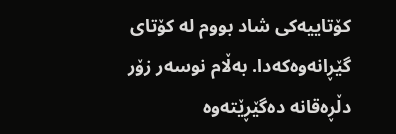کۆتاییەکی شاد بووم لە کۆتای گێڕانەوەکەدا. بەڵام نوسەر زۆر دڵڕەقانە دەگێڕێتەوە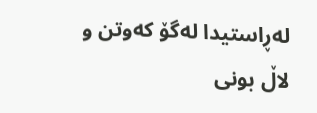لەڕاستیدا لەگۆ کەوتن و لاڵ بونی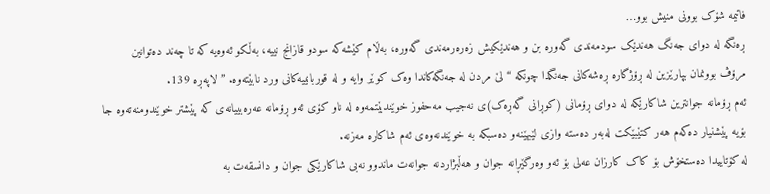فاتیمە شۆک بوونی منیش بوو…
ڕەنگە لە دوای جەنگ هەندێک سودمەندی گەورە بن و هەندێکیش زەرەرمەندی گەورە، بەڵام کێشەکە سودو قازانج نییە، بەڵکو ئەوەیە کە تا چەند دەتوانین مرۆڤ بوونمان بپارێزین لە ڕۆژگارە ڕەشەکانی جەنگدا چونکە “لێ مردن لە جەنگەکاندا وەک کوێر وایە و لە قوربانییەکانی ورد نابێتەوە. ” لاپەڕە 139.
ئەم ڕۆمانە جوانترین شاکارێکە لە دوای ڕۆمانی (کوڕانی گەڕەک)ی نەجیب مەحفوز خوێندبێتمەوە لە ناو کۆی ئەو ڕۆمانە عەرەبییانەی کە پێشتر خوێندومنەتەوە جا بۆیە پێشنیار دەکەم هەر کتێبێکت لەبەر دەستە وازی لێبهێنەو دەسبکە بە خوێندنەوەی ئەم شاکارە مەزنە.
لە کۆتاییدا دەستخۆش بۆ کاک کارزان عەلی بۆ ئەو وەرگێڕانە جوان و هەڵبژاردنە جوانەت ماندوو نەبی شاکارێکی جوان و دانسقەت بە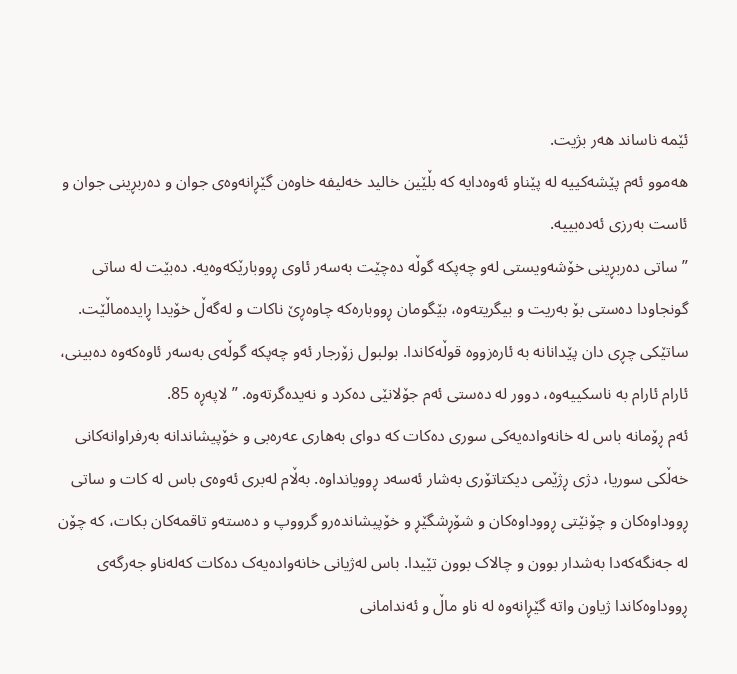ئێمە ناساند هەر بژیت.
هەموو ئەم پێشەکییە لە پێناو ئەوەدایە کە بڵێین خالید خەلیفە خاوەن گێڕانەوەی جوان و دەربڕینی جوان و ئاست بەرزی ئەدەبییە.
” ساتی دەربڕینی خۆشەویستی لەو چەپکە گوڵە دەچێت بەسەر ئاوی ڕووبارێکەوەیە. دەبێت لە ساتی گونجاودا دەستی بۆ بەریت و بیگریتەوە، بێگومان ڕووبارەکە چاوەڕێ ناکات و لەگەڵ خۆیدا ڕایدەماڵێت. ساتێکی چڕی دان پێدانانە بە ئارەزووە قوڵەکاندا. بولبول زۆرجار ئەو چەپکە گوڵەی بەسەر ئاوەکەوە دەبینی، ئارام ئارام بە ناسکییەوە، دوور لە دەستی ئەم جۆلانێی دەکرد و نەیدەگرتەوە. ” لاپەڕە 85.
ئەم ڕۆمانە باس لە خانەوادەیەکی سوری دەکات کە دوای بەهاری عەرەبی و خۆپیشاندانە بەرفراوانەکانی خەڵکی سوریا، دژی ڕژێمی دیکتاتۆری بەشار ئەسەد ڕوویانداوە. بەڵام لەبری ئەوەی باس لە کات و ساتی ڕووداوەکان و چۆنێتی ڕووداوەکان و شۆڕشگێڕ و خۆپیشاندەرو گرووپ و دەستەو تاقمەکان بکات، کە چۆن لە جەنگەکەدا بەشدار بوون و چالاک بوون تێیدا. باس لەژیانی خانەوادەیەک دەکات کەلەناو جەرگەی ڕووداوەکاندا ژیاون واتە گێڕانەوە لە ناو ماڵ و ئەندامانی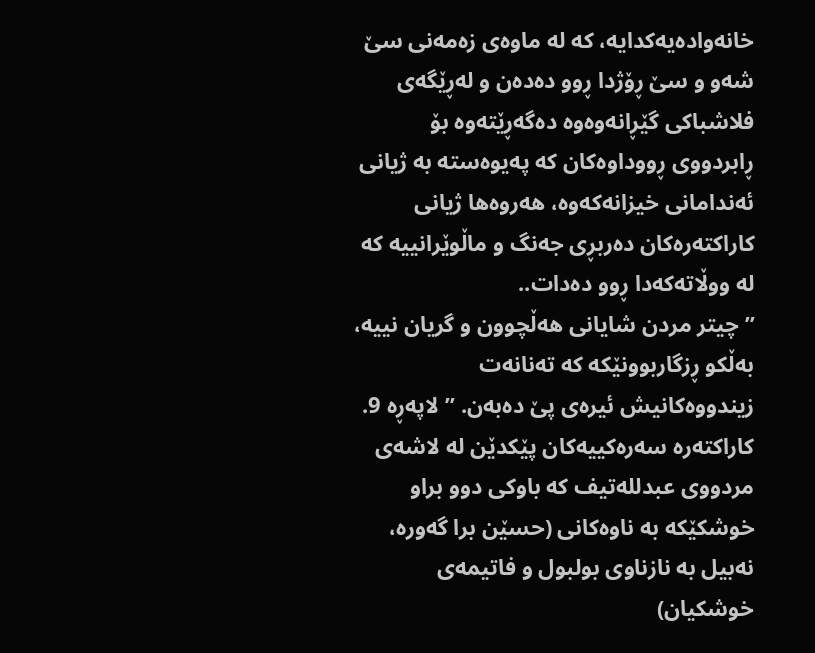خانەوادەیەکدایە، کە لە ماوەی زەمەنی سێ شەو و سێ ڕۆژدا ڕوو دەدەن و لەڕێگەی فلاشباکی گێڕانەوەوە دەگەڕێتەوە بۆ ڕابردووی ڕووداوەکان کە پەیوەستە بە ژیانی ئەندامانی خیزانەکەوە، هەروەها ژیانی کاراکتەرەکان دەربڕی جەنگ و ماڵوێرانییە کە لە ووڵاتەکەدا ڕوو دەدات..
” چیتر مردن شایانی هەڵچوون و گریان نییە، بەڵکو ڕزگاربوونێکە کە تەنانەت زیندووەکانیش ئیرەی پێ دەبەن. ” لاپەڕە 9.
کاراکتەرە سەرەکییەکان پێکدێن لە لاشەی مردووی عبدللەتیف کە باوکی دوو براو خوشکێکە بە ناوەکانی (حسێن برا گەورە، نەبیل بە نازناوی بولبول و فاتیمەی خوشکیان)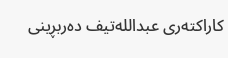کاراکتەری عبداللەتیف دەربڕینی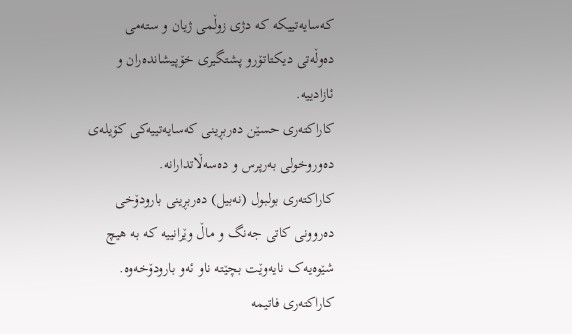کەسایەتییکە کە دژی زوڵمی ژیان و ستەمی دەوڵەتی دیکتاتۆرو پشتگیری خۆپیشاندەران و ئازادییە.
کاراکتەری حسێن دەربڕینی کەسایەتییەکی کۆیلەی دەوروخولی بەرپرس و دەسەڵاتدارانە.
کاراکتەری بولبول (نەبیل) دەربڕینی بارودۆخی دەروونی کاتی جەنگ و ماڵ وێرانییە کە بە هیچ شێوەیەک نایەوێت بچێتە ناو ئەو بارودۆخەوە.
کاراکتەری فاتیمە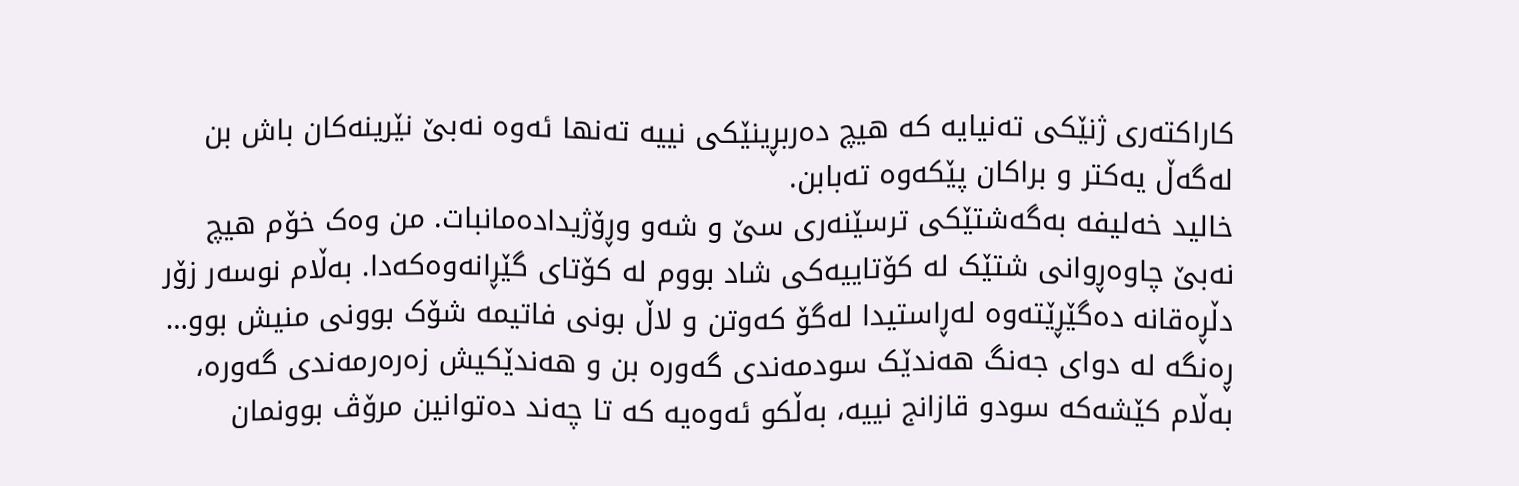کاراکتەری ژنێکی تەنیایە کە هیچ دەربڕینێکی نییە تەنها ئەوە نەبێ نێرینەکان باش بن لەگەڵ یەکتر و براکان پێکەوە تەبابن.
خالید خەلیفە بەگەشتێکی ترسێنەری سێ و شەو وڕۆژیدادەمانبات. من وەک خۆم هیچ نەبێ چاوەڕوانی شتێک لە کۆتاییەکی شاد بووم لە کۆتای گێڕانەوەکەدا. بەڵام نوسەر زۆر دڵڕەقانە دەگێڕێتەوە لەڕاستیدا لەگۆ کەوتن و لاڵ بونی فاتیمە شۆک بوونی منیش بوو…
ڕەنگە لە دوای جەنگ هەندێک سودمەندی گەورە بن و هەندێکیش زەرەرمەندی گەورە، بەڵام کێشەکە سودو قازانج نییە، بەڵکو ئەوەیە کە تا چەند دەتوانین مرۆڤ بوونمان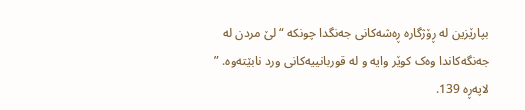بپارێزین لە ڕۆژگارە ڕەشەکانی جەنگدا چونکە “لێ مردن لە جەنگەکاندا وەک کوێر وایە و لە قوربانییەکانی ورد نابێتەوە. ” لاپەڕە 139.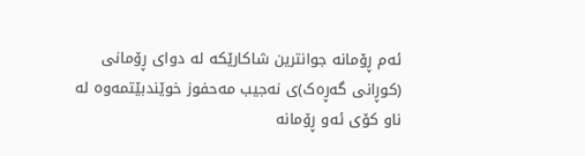ئەم ڕۆمانە جوانترین شاکارێکە لە دوای ڕۆمانی (کوڕانی گەڕەک)ی نەجیب مەحفوز خوێندبێتمەوە لە ناو کۆی ئەو ڕۆمانە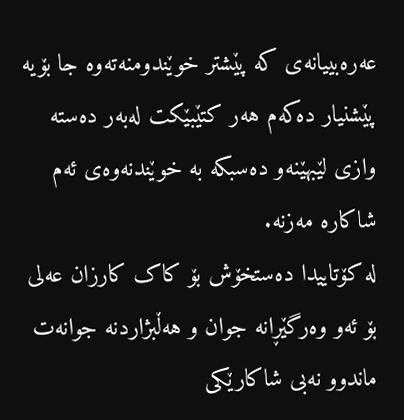عەرەبییانەی کە پێشتر خوێندومنەتەوە جا بۆیە پێشنیار دەکەم هەر کتێبێکت لەبەر دەستە وازی لێبهێنەو دەسبکە بە خوێندنەوەی ئەم شاکارە مەزنە.
لە کۆتاییدا دەستخۆش بۆ کاک کارزان عەلی بۆ ئەو وەرگێڕانە جوان و هەڵبژاردنە جوانەت ماندوو نەبی شاکارێکی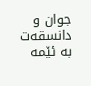جوان و دانسقەت بە ئێمە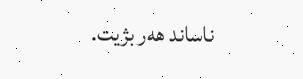ناساند هەر بژیت.